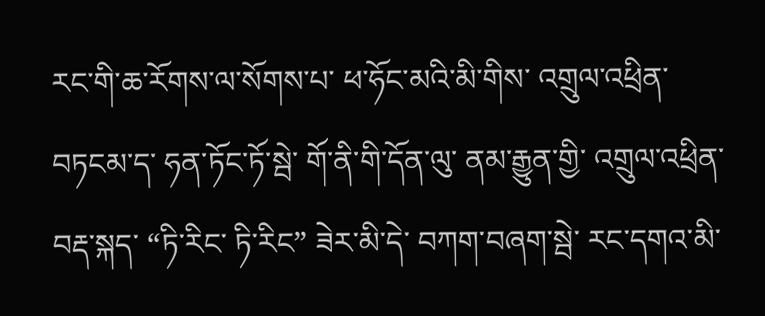རང་གི་ཆ་རོགས་ལ་སོགས་པ་ ཕ་ཧོང་མའི་མི་གིས་ འགྲུལ་འཕྲིན་བཏངམ་ད་ ཧན་ཏོང་ཏོ་སྦེ་ གོ་ནི་གི་དོན་ལུ་ ནམ་རྒྱུན་གྱི་ འགྲུལ་འཕྲིན་བརྡ་སྐད་ “ཏི་རིང་ ཏི་རིང” ཟེར་མི་དེ་ བཀག་བཞག་སྦེ་ རང་དགའ་མི་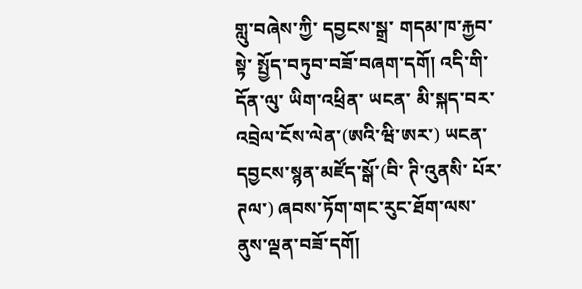གླུ་བཞེས་ཀྱི་ དབྱངས་སྒྲ་ གདམ་ཁ་རྐྱབ་སྟེ་ སྤྱོད་བཏུབ་བཟོ་བཞག་དགོ། འདི་གི་དོན་ལུ་ ཡིག་འཕྲིན་ ཡངན་ མི་སྐད་བར་འབྲེལ་ངོས་ལེན་(ཨའི་ཝི་ཨར་) ཡངན་ དབྱངས་སྙན་མཛོད་སྒོ་(བི་ ཊི་འུནསི་ པོར་ཊལ་) ཞབས་ཏོག་གང་རུང་ཐོག་ལས་ ནུས་ལྡན་བཟོ་དགོ།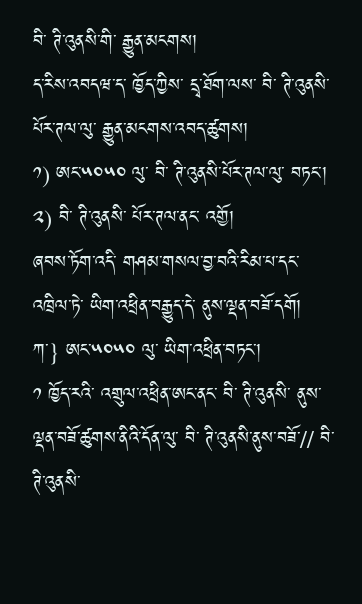བི་ ཊི་འུནསི་གི་ རྒྱུན་མངགས།
ད་རིས་འབདཝ་ད་ ཁྱོད་ཀྱིས་ དྲྭ་ཐོག་ལས་ བི་ ཊི་འུནསི་ པོར་ཊལ་ལུ་ རྒྱུན་མངགས་འབད་ཚུགས།
༡) ཨང་༥༠༥༠ ལུ་ བི་ ཊི་འུནསི་པོར་ཊལ་ལུ་ བཏང་།
༢) བི་ ཊི་འུནསི་ པོར་ཊལ་ནང་ འགྱོ།
ཞབས་ཏོག་འདི་ གཤམ་གསལ་བྱ་བའི་རིམ་པ་དང་འཁྲིལ་ཏེ་ ཡིག་འཕྲིན་བརྒྱུད་དེ་ ནུས་ལྡན་བཟོ་དགོ།
ཀ་} ཨང་༥༠༥༠ ལུ་ ཡིག་འཕྲིན་བཏང་།
༡ ཁྱོད་རའི་ འགྲུལ་འཕྲིན་ཨང་ནང་ བི་ ཊི་འུནསི་ ནུས་ལྡན་བཟོ་ཚུགས་ནིའི་དོན་ལུ་ བི་ ཊི་འུནསི་ནུས་བཟོ་// བི་ ཊི་འུནསི་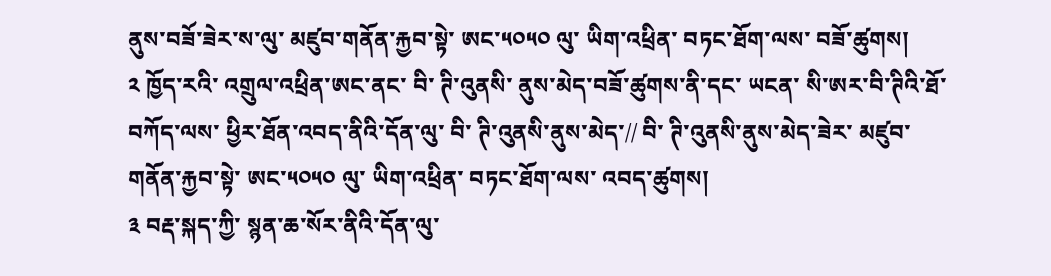ནུས་བཟོ་ཟེར་ས་ལུ་ མཛུབ་གནོན་རྐྱབ་སྟེ་ ཨང་༥༠༥༠ ལུ་ ཡིག་འཕྲིན་ བཏང་ཐོག་ལས་ བཟོ་ཚུགས།
༢ ཁྱོད་རའི་ འགྲུལ་འཕྲིན་ཨང་ནང་ བི་ ཊི་འུནསི་ ནུས་མེད་བཟོ་ཚུགས་ནི་དང་ ཡངན་ སི་ཨར་བི་ཊིའི་ཐོ་བཀོད་ལས་ ཕྱིར་ཐོན་འབད་ནིའི་དོན་ལུ་ བི་ ཊི་འུནསི་ནུས་མེད་// བི་ ཊི་འུནསི་ནུས་མེད་ཟེར་ མཛུབ་གནོན་རྐྱབ་སྟེ་ ཨང་༥༠༥༠ ལུ་ ཡིག་འཕྲིན་ བཏང་ཐོག་ལས་ འབད་ཚུགས།
༣ བརྡ་སྐད་ཀྱི་ སྙན་ཆ་སོར་ནིའི་དོན་ལུ་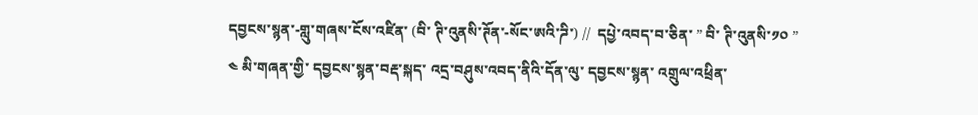དབྱངས་སྙན་-གླུ་གཞས་ངོས་འཛིན་ (བི་ ཊི་འུནསི་ཊོན་-སོང་ཨའི་ཌི་) //  དཔྱེ་འབད་བ་ཅིན་ ” བི་ ཊི་འུནསི་༡༠ ”
༤ མི་གཞན་གྱི་ དབྱངས་སྙན་བརྡ་སྐད་ འདྲ་བཤུས་འབད་ནིའི་དོན་ལུ་ དབྱངས་སྙན་ འགྲུལ་འཕྲིན་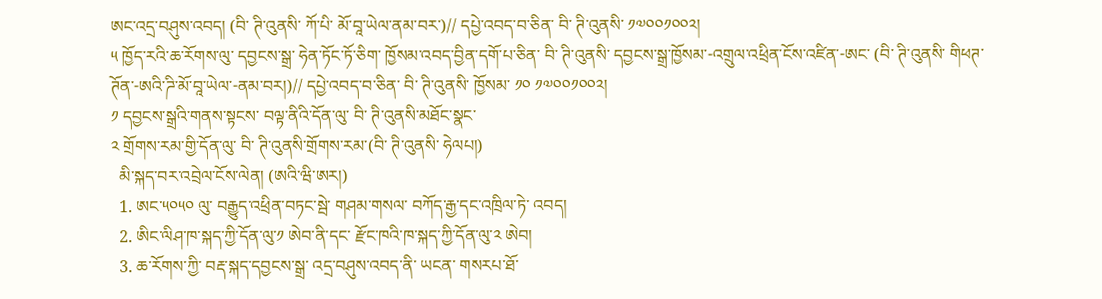ཨང་འདྲ་བཤུས་འབད། (བི་ ཊི་འུནསི་ ཀོ་པི་ མོ་བཱ་ཡེལ་ནམ་བར་)// དཔྱེ་འབད་བ་ཅིན་ བི་ ཊི་འུནསི་ ༡༧༠༠༡༠༠༢།
༥ ཁྱོད་རའི་ཆ་རོགས་ལུ་ དབྱངས་སྒྲ་ ཧེན་ཏོང་ཏོ་ཅིག་ ཁྱོསམ་འབད་བྱིན་དགོ་པ་ཅིན་ བི་ ཊི་འུནསི་ དབྱངས་སྒྲ་ཁྱོསམ་-འགྲུལ་འཕྲིན་ངོས་འཛིན་-ཨང་ (བི་ ཊི་འུནསི་ གིཕཊ་ཊོན་-ཨའི་ཌི་མོ་བཱ་ཡེལ་-ནམ་བར།)// དཔྱེ་འབད་བ་ཅིན་ བི་ ཊི་འུནསི་ ཁྱོསམ་ ༡༠ ༡༧༠༠༡༠༠༢།
༡ དབྱངས་སྒྲའི་གནས་སྟངས་ བལྟ་ནིའི་དོན་ལུ་ བི་ ཊི་འུནསི་མཐོང་སྣང་
༢ གྲོགས་རམ་གྱི་དོན་ལུ་ བི་ ཊི་འུནསི་གྲོགས་རམ་(བི་ ཊི་འུནསི་ ཧེལཔ།)
  མི་སྐད་བར་འབྲེལ་ངོས་ལེན། (ཨའི་ཝི་ཨར།)
  1. ཨང་༥༠༥༠ ལུ་ བརྒྱུད་འཕྲིན་བཏང་སྦེ་ གཤམ་གསལ་ བཀོད་རྒྱ་དང་འཁྲིལ་ཏེ་ འབད།
  2. ཨིང་ལིཤ་ཁ་སྐད་ཀྱི་དོན་ལུ་༡ ཨེབ་ནི་དང་ རྫོང་ཁའི་ཁ་སྐད་ཀྱི་དོན་ལུ་༢ ཨེབ།
  3. ཆ་རོགས་ཀྱི་ བརྡ་སྐད་དབྱངས་སྒྲ་ འདྲ་བཤུས་འབད་ནི་ ཡངན་ གསརཔ་ཐོ་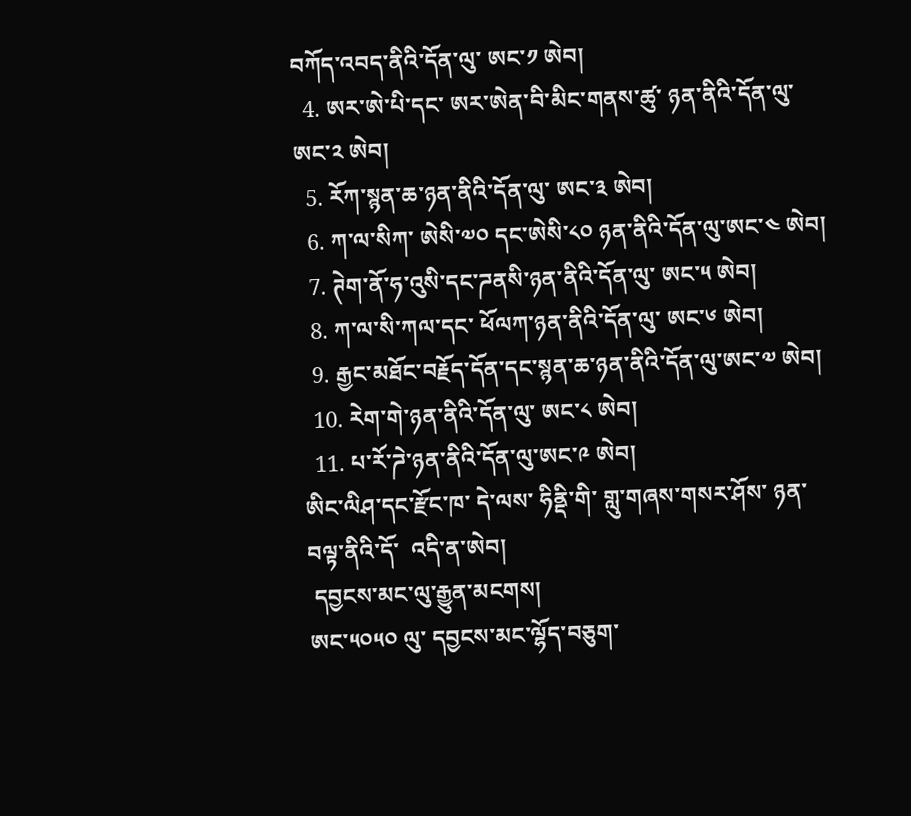བཀོད་འབད་ནིའི་དོན་ལུ་ ཨང་༡ ཨེབ།
  4. ཨར་ཨེ་པི་དང་ ཨར་ཨེན་བི་མིང་གནས་ཚུ་ ཉན་ནིའི་དོན་ལུ་ ཨང་༢ ཨེབ།
  5. རོཀ་སྙན་ཆ་ཉན་ནིའི་དོན་ལུ་ ཨང་༣ ཨེབ།
  6. ཀ་ལ་སིཀ་ ཨེསི་༧༠ དང་ཨེསི་༨༠ ཉན་ནིའི་དོན་ལུ་ཨང་༤ ཨེབ།
  7. ཊེག་ནོ་ཧ་འུསི་དང་ཌནསི་ཉན་ནིའི་དོན་ལུ་ ཨང་༥ ཨེབ།
  8. ཀ་ལ་སི་ཀལ་དང་ ཕོལཀ་ཉན་ནིའི་དོན་ལུ་ ཨང་༦ ཨེབ།
  9. རྒྱང་མཐོང་བརྗོད་དོན་དང་སྙན་ཆ་ཉན་ནིའི་དོན་ལུ་ཨང་༧ ཨེབ།
  10. རེག་གེ་ཉན་ནིའི་དོན་ལུ་ ཨང་༨ ཨེབ།
  11. པ་རོ་ཌེ་ཉན་ནིའི་དོན་ལུ་ཨང་༩ ཨེབ།
ཨིང་ལིཤ་དང་རྫོང་ཁ་ དེ་ལས་ ཧིནྡི་གི་ གླུ་གཞས་གསར་ཤོས་ ཉན་བལྟ་ནིའི་དོ་  འདི་ན་ཨེབ།
 དབྱངས་མང་ལུ་རྒྱུན་མངགས།
ཨང་༥༠༥༠ ལུ་ དབྱངས་མང་ལྷོད་བཅུག་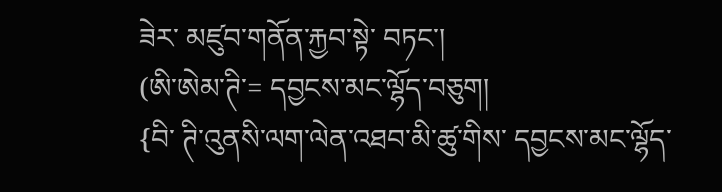ཟེར་ མཛུབ་གནོན་རྐྱབ་སྟེ་ བཏང་།
(ཨི་ཨེམ་ཊི་= དབྱངས་མང་ལྷོད་བཅུག།
{བི་ ཊི་འུནསི་ལག་ལེན་འཐབ་མི་ཚུ་གིས་ དབྱངས་མང་ལྷོད་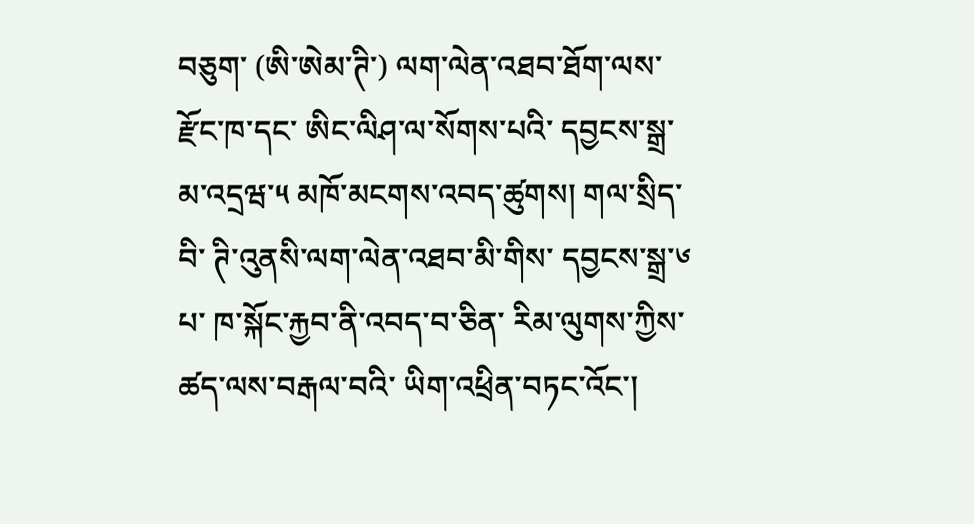བཅུག་ (ཨི་ཨེམ་ཊི་) ལག་ལེན་འཐབ་ཐོག་ལས་ རྫོང་ཁ་དང་ ཨིང་ལིཤ་ལ་སོགས་པའི་ དབྱངས་སྒྲ་མ་འདྲཝ་༥ མཁོ་མངགས་འབད་ཚུགས། གལ་སྲིད་ བི་ ཊི་འུནསི་ལག་ལེན་འཐབ་མི་གིས་ དབྱངས་སྒྲ་༦ པ་ ཁ་སྐོང་རྐྱབ་ནི་འབད་བ་ཅིན་ རིམ་ལུགས་ཀྱིས་ ཚད་ལས་བརྒལ་བའི་ ཡིག་འཕྲིན་བཏང་འོང་།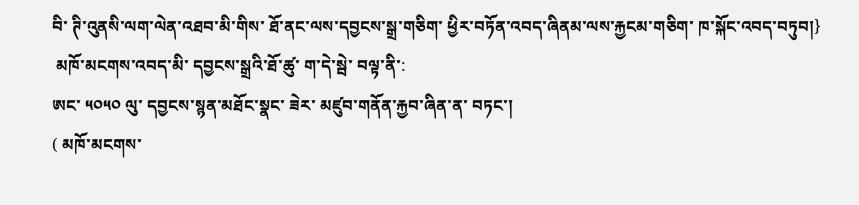བི་ ཊི་འུནསི་ལག་ལེན་འཐབ་མི་གིས་ ཐོ་ནང་ལས་དབྱངས་སྒྲ་གཅིག་ ཕྱིར་བཏོན་འབད་ཞིནམ་ལས་རྐྱངམ་གཅིག་ ཁ་སྐོང་འབད་བཏུབ།}
 མཁོ་མངགས་འབད་མི་ དབྱངས་སྒྲའི་ཐོ་ཚུ་ ག་དེ་སྦེ་ བལྟ་ནི་:
ཨང་ ༥༠༥༠ ལུ་ དབྱངས་སྙན་མཐོང་སྣང་ ཟེར་ མཛུབ་གནོན་རྐྱབ་ཞིན་ན་ བཏང་།
( མཁོ་མངགས་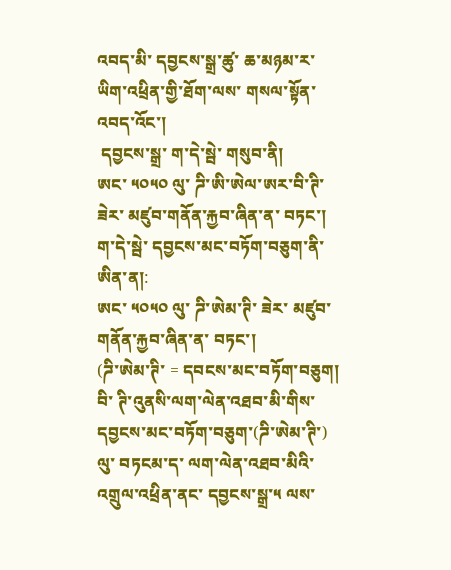འབད་མི་ དབྱངས་སྒྲ་ཚུ་ ཆ་མཉམ་ར་ ཡིག་འཕྲིན་གྱི་ཐོག་ལས་ གསལ་སྟོན་འབད་འོང་།
 དབྱངས་སྒྲ་ ག་དེ་སྦེ་ གསུབ་ནི།
ཨང་ ༥༠༥༠ ལུ་ ཌི་ཨི་ཨེལ་ཨར་བི་ཊི་ ཟེར་ མཛུབ་གནོན་རྐྱབ་ཞིན་ན་ བཏང་།
ག་དེ་སྦེ་ དབྱངས་མང་བཏོག་བཅུག་ནི་ ཨིན་ན།:
ཨང་ ༥༠༥༠ ལུ་ ཌི་ཨེམ་ཊི་ ཟེར་ མཛུབ་གནོན་རྐྱབ་ཞིན་ན་ བཏང་།
(ཌི་ཨེམ་ཊི་ = དབངས་མང་བཏོག་བཅུག།
བི་ ཊི་འུནསི་ལག་ལེན་འཐབ་མི་གིས་ དབྱངས་མང་བཏོག་བཅུག་(ཌི་ཨེམ་ཊི་) ལུ་ བཏངམ་ད་ ལག་ལེན་འཐབ་མིའི་ འགྲུལ་འཕྲིན་ནང་ དབྱངས་སྒྲ་༥ ལས་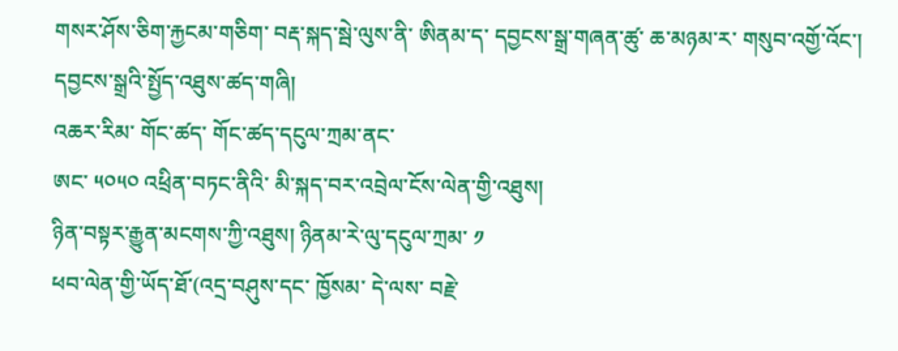གསར་ཤོས་ཅིག་རྐྱངམ་གཅིག་ བརྡ་སྐད་སྦེ་ལུས་ནི་ ཨིནམ་ད་ དབྱངས་སྒྲ་གཞན་ཚུ་ ཆ་མཉམ་ར་ གསུབ་འགྱོ་འོང་།
དབྱངས་སྒྲའི་སྤྱོད་འཐུས་ཚད་གཞི།
འཆར་རིམ་ གོང་ཚད་ གོང་ཚད་དངུལ་ཀྲམ་ནང་
ཨང་ ༥༠༥༠ འཕྲིན་བཏང་ནིའི་ མི་སྐད་བར་འབྲེལ་ངོས་ལེན་གྱི་འཐུས།
ཉིན་བསྟར་རྒྱུན་མངགས་ཀྱི་འཐུས། ཉིནམ་རེ་ལུ་དངུལ་ཀྲམ་ ༡
ཕབ་ལེན་གྱི་ཡོད་ཐོ་(འདྲ་བཤུས་དང་ ཁྱོསམ་ དེ་ལས་ བརྗེ་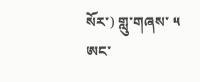སོར་) གླུ་གཞས་ ༥
ཨང་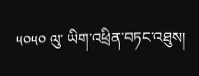༥༠༥༠ ལུ་ ཡིག་འཕྲིན་བཏང་འཐུས།